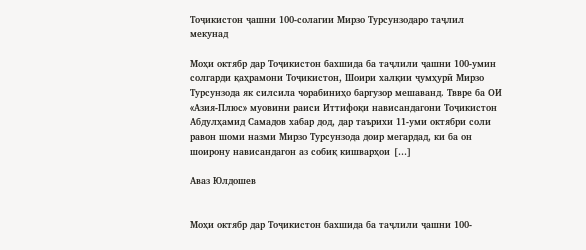Тоҷикистон ҷашни 100-солагии Мирзо Турсунзодаро таҷлил мекунад

Моҳи октябр дар Тоҷикистон бахшида ба таҷлили ҷашни 100-умин солгарди қаҳрамони Тоҷикистон, Шоири халқии ҷумҳурӣ Мирзо Турсунзода як силсила чорабиниҳо баргузор мешаванд. Тввре ба ОИ «Азия-Плюс» муовини раиси Иттифоқи нависандагони Тоҷикистон Абдулҳамид Самадов хабар дод, дар таърихи 11-уми октябри соли равон шоми назми Мирзо Турсунзода доир мегардад, ки ба он шоирону нависандагон аз собиқ кишварҳои […]

Аваз Юлдошев


Моҳи октябр дар Тоҷикистон бахшида ба таҷлили ҷашни 100-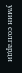умин солгарди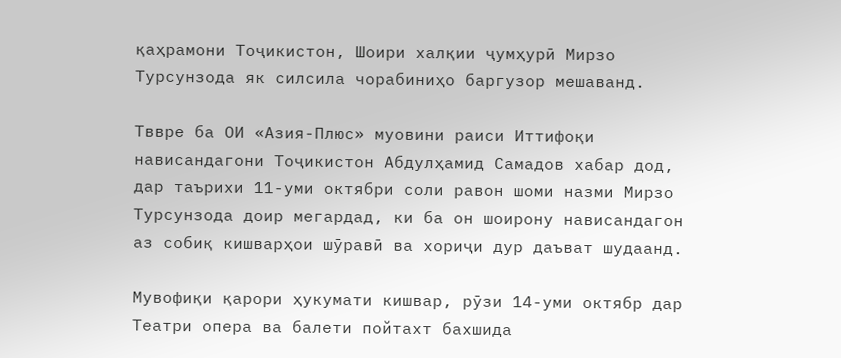қаҳрамони Тоҷикистон, Шоири халқии ҷумҳурӣ Мирзо Турсунзода як силсила чорабиниҳо баргузор мешаванд.

Тввре ба ОИ «Азия-Плюс» муовини раиси Иттифоқи нависандагони Тоҷикистон Абдулҳамид Самадов хабар дод, дар таърихи 11-уми октябри соли равон шоми назми Мирзо Турсунзода доир мегардад, ки ба он шоирону нависандагон аз собиқ кишварҳои шӯравӣ ва хориҷи дур даъват шудаанд.

Мувофиқи қарори ҳукумати кишвар, рӯзи 14-уми октябр дар Театри опера ва балети пойтахт бахшида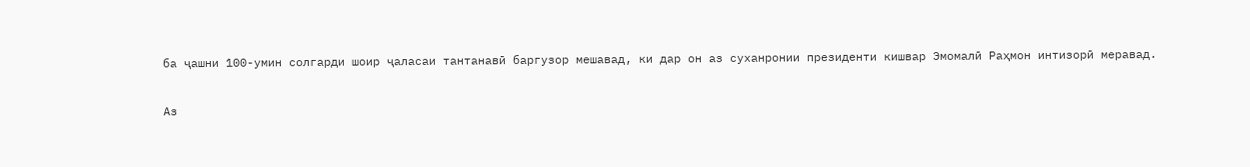ба ҷашни 100-умин солгарди шоир ҷаласаи тантанавӣ баргузор мешавад, ки дар он аз суханронии президенти кишвар Эмомалӣ Раҳмон интизорӣ меравад.

Аз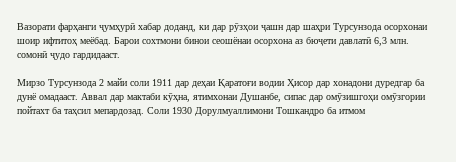Вазорати фарҳанги ҷумҳурӣ хабар доданд, ки дар рӯзҳои ҷашн дар шаҳри Турсунзода осорхонаи шоир ифтитоҳ меёбад. Барои сохтмони бинои сеошёнаи осорхона аз бюҷети давлатӣ 6,3 млн. сомонӣ ҷудо гардидааст.

Мирзо Турсунзода 2 майи соли 1911 дар деҳаи Қаратоғи водии Ҳисор дар хонадони дуредгар ба дунё омадааст. Аввал дар мактаби кӯҳна, ятимхонаи Душанбе, сипас дар омӯзишгоҳи омӯзгории пойтахт ба таҳсил мепардозад. Соли 1930 Дорулмуаллимони Тошкандро ба итмом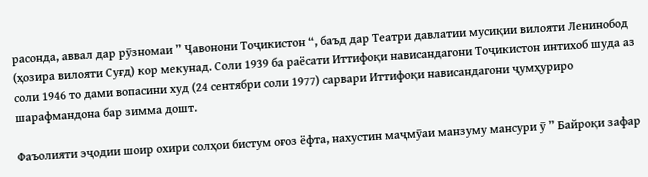расонда, аввал дар рӯзномаи ” Ҷавонони Тоҷикистон “, баъд дар Театри давлатии мусиқии вилояти Ленинобод (ҳозира вилояти Суғд) кор мекунад. Соли 1939 ба раёсати Иттифоқи нависандагони Тоҷикистон интихоб шуда аз соли 1946 то дами вопасини худ (24 сентябри соли 1977) сарвари Иттифоқи нависандагони ҷумҳуриро шарафмандона бар зимма дошт.

Фаъолияти эҷодии шоир охири солҳои бистум оғоз ёфта, нахустин маҷмӯаи манзуму мансури ӯ ” Байроқи зафар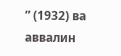” (1932) ва аввалин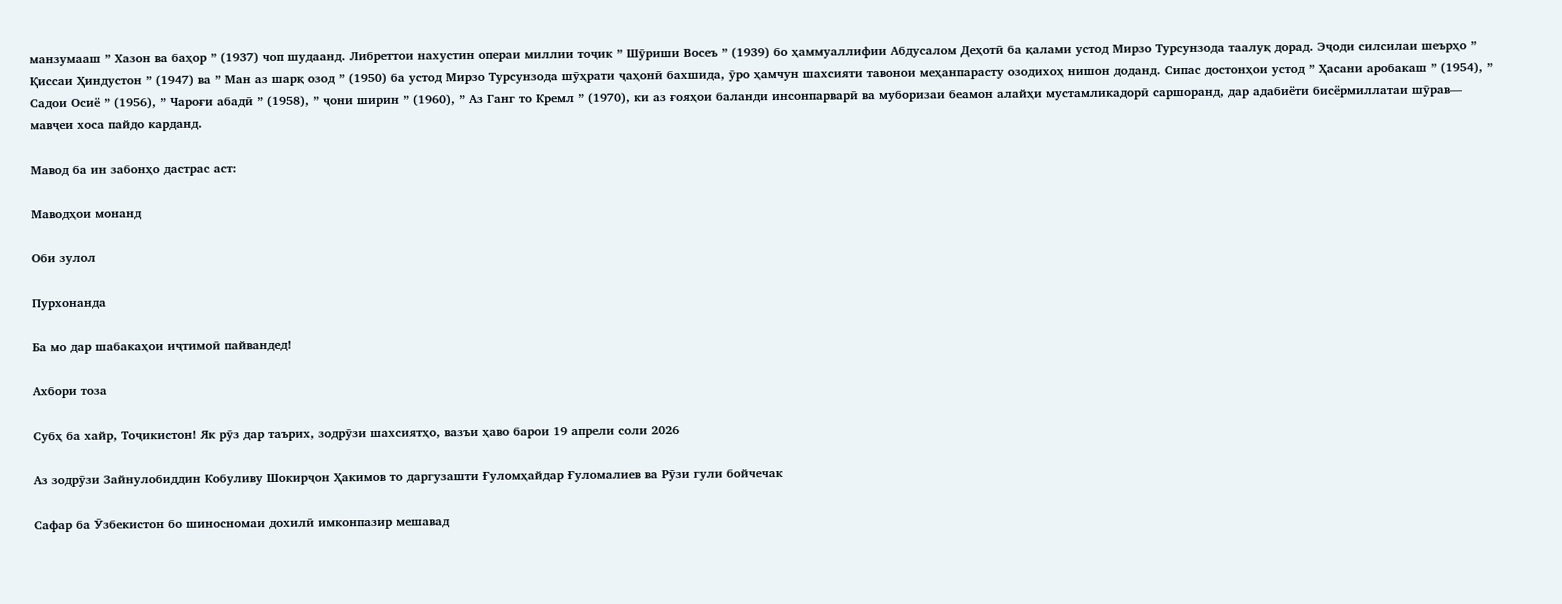манзумааш ” Хазон ва баҳор ” (1937) чоп шудаанд. Либреттои нахустин операи миллии тоҷик ” Шӯриши Восеъ ” (1939) бо ҳаммуаллифии Абдусалом Деҳотӣ ба қалами устод Мирзо Турсунзода таалуқ дорад. Эҷоди силсилаи шеърҳо ” Қиссаи Ҳиндустон ” (1947) ва ” Ман аз шарқ озод ” (1950) ба устод Мирзо Турсунзода шӯҳрати ҷаҳонӣ бахшида, ӯро ҳамчун шахсияти тавонои меҳанпарасту озодихоҳ нишон доданд. Сипас достонҳои устод ” Ҳасани аробакаш ” (1954), ” Садои Осиё ” (1956), ” Чароғи абадӣ ” (1958), ” ҷони ширин ” (1960), ” Аз Ганг то Кремл ” (1970), ки аз ғояҳои баланди инсонпарварӣ ва муборизаи беамон алайҳи мустамликадорӣ саршоранд, дар адабиёти бисёрмиллатаи шӯрав— мавҷеи хоса пайдо карданд.

Мавод ба ин забонҳо дастрас аст:

Маводҳои монанд

Оби зулол

Пурхонанда

Ба мо дар шабакаҳои иҷтимоӣ пайвандед!

Ахбори тоза

Субҳ ба хайр, Тоҷикистон! Як рӯз дар таърих, зодрӯзи шахсиятҳо, вазъи ҳаво барои 19 апрели соли 2026

Аз зодрӯзи Зайнулобиддин Кобуливу Шокирҷон Ҳакимов то даргузашти Ғуломҳайдар Ғуломалиев ва Рӯзи гули бойчечак

Сафар ба Ӯзбекистон бо шиносномаи дохилӣ имконпазир мешавад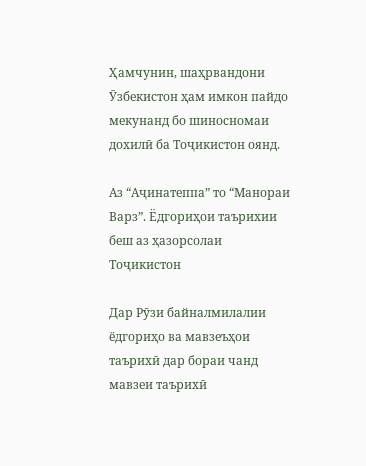Ҳамчунин, шаҳрвандони Ӯзбекистон ҳам имкон пайдо мекунанд бо шиносномаи дохилӣ ба Тоҷикистон оянд.

Аз “Аҷинатеппа” то “Манораи Варз”. Ёдгориҳои таърихии беш аз ҳазорсолаи Тоҷикистон

Дар Рӯзи байналмилалии ёдгориҳо ва мавзеъҳои таърихӣ дар бораи чанд мавзеи таърихӣ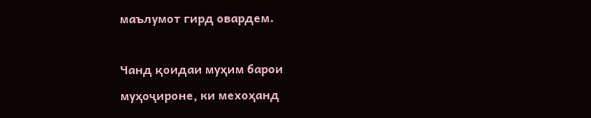маълумот гирд овардем.

Чанд қоидаи муҳим барои муҳоҷироне, ки мехоҳанд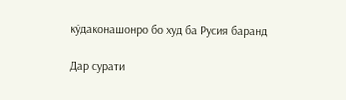кӯдаконашонро бо худ ба Русия баранд

Дар сурати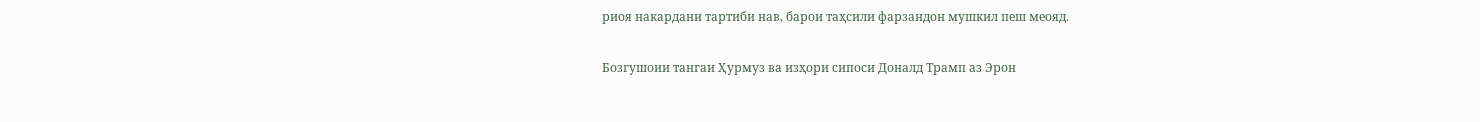риоя накардани тартиби нав, барои таҳсили фарзандон мушкил пеш меояд.

Бозгушоии тангаи Ҳурмуз ва изҳори сипоси Доналд Трамп аз Эрон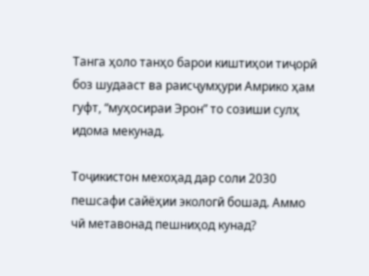Танга ҳоло танҳо барои киштиҳои тиҷорӣ боз шудааст ва раисҷумҳури Амрико ҳам гуфт, “муҳосираи Эрон” то созиши сулҳ идома мекунад.

Тоҷикистон мехоҳад дар соли 2030 пешсафи сайёҳии экологӣ бошад. Аммо чӣ метавонад пешниҳод кунад?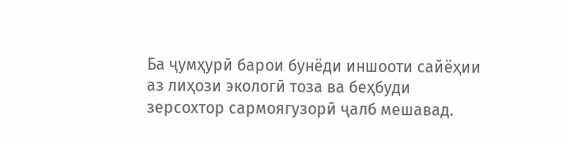Ба ҷумҳурӣ барои бунёди иншооти сайёҳии аз лиҳози экологӣ тоза ва беҳбуди зерсохтор сармоягузорӣ ҷалб мешавад.